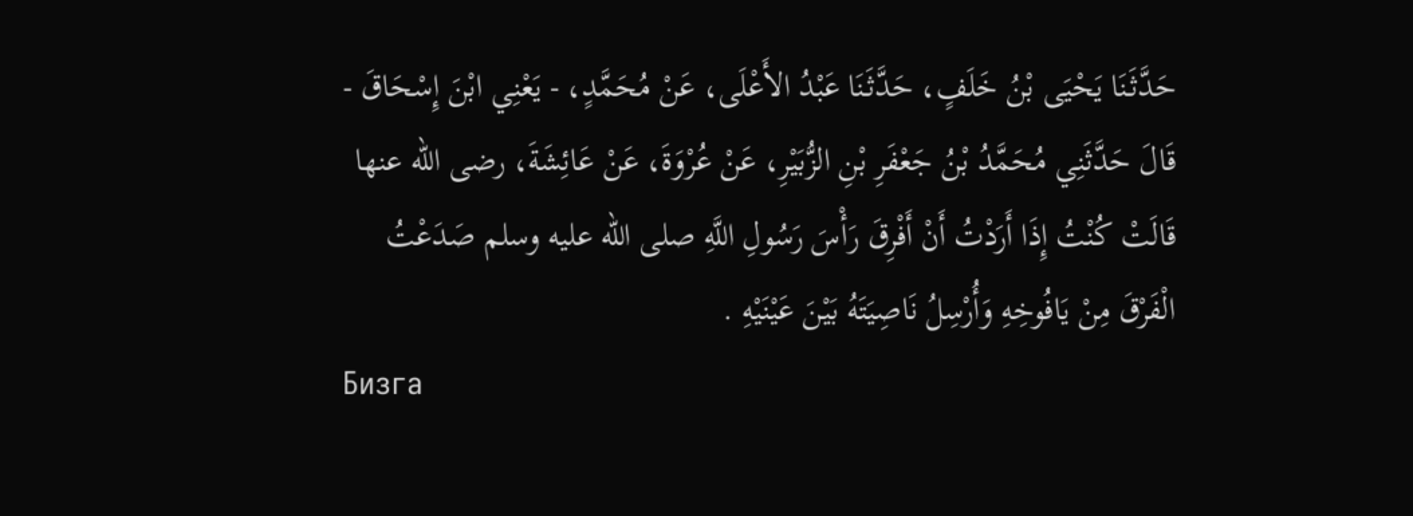حَدَّثَنَا يَحْيَى بْنُ خَلَفٍ، حَدَّثَنَا عَبْدُ الأَعْلَى، عَنْ مُحَمَّدٍ، - يَعْنِي ابْنَ إِسْحَاقَ - قَالَ حَدَّثَنِي مُحَمَّدُ بْنُ جَعْفَرِ بْنِ الزُّبَيْرِ، عَنْ عُرْوَةَ، عَنْ عَائِشَةَ، رضى الله عنها قَالَتْ كُنْتُ إِذَا أَرَدْتُ أَنْ أَفْرِقَ رَأْسَ رَسُولِ اللَّهِ صلى الله عليه وسلم صَدَعْتُ الْفَرْقَ مِنْ يَافُوخِهِ وَأُرْسِلُ نَاصِيَتَهُ بَيْنَ عَيْنَيْهِ .
Бизга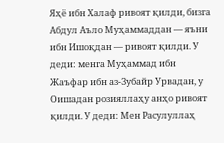Яҳё ибн Халаф ривоят қилди, бизга Абдул Аъло Муҳаммаддан — яъни ибн Ишоқдан — ривоят қилди. У деди: менга Муҳаммад ибн Жаъфар ибн аз-Зубайр Урвадан, у Оишадан розияллаҳу анҳо ривоят қилди. У деди: Мен Расулуллаҳ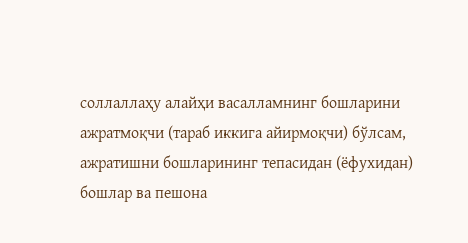соллаллаҳу алайҳи васалламнинг бошларини ажратмоқчи (тараб иккига айирмоқчи) бўлсам, ажратишни бошларининг тепасидан (ёфухидан) бошлар ва пешона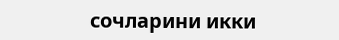сочларини икки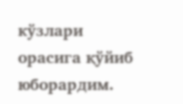кўзлари орасига қўйиб юборардим.